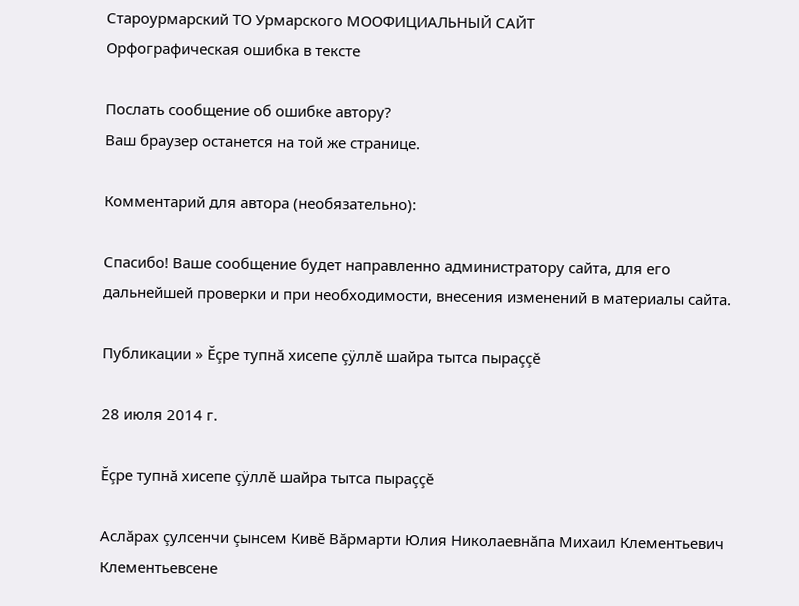Староурмарский ТО Урмарского МООФИЦИАЛЬНЫЙ САЙТ
Орфографическая ошибка в тексте

Послать сообщение об ошибке автору?
Ваш браузер останется на той же странице.

Комментарий для автора (необязательно):

Спасибо! Ваше сообщение будет направленно администратору сайта, для его дальнейшей проверки и при необходимости, внесения изменений в материалы сайта.

Публикации » Ĕçре тупнă хисепе çÿллĕ шайра тытса пыраççĕ

28 июля 2014 г.

Ĕçре тупнă хисепе çÿллĕ шайра тытса пыраççĕ

Аслăрах çулсенчи çынсем Кивĕ Вăрмарти Юлия Николаевнăпа Михаил Клементьевич Клементьевсене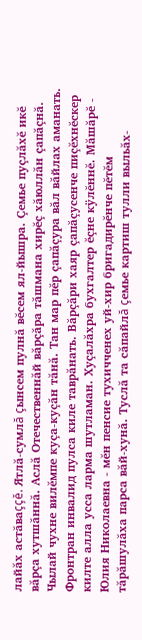лайăх астăваççĕ. Ятлă-сумлă çынсем пулнă вĕсем ял-йышра. Çемье пуçлăхĕ икĕ вăрçа хутшăннă. Аслă Отечественнăй вăрçăра тăшмана хирĕç хăюллăн çапăçнă. Чылай чухне вилĕмпе куçа-куçăн тăнă. Тан мар пĕр çапăçура вăл вăйлах аманать. Фронтран инвалид пулса киле таврăнать. Вăрçăри хаяр çапăçусенче пиçĕхнĕскер килте алла усса ларма шутламан. Хуçалăхра бухгалтер ĕçне кÿлĕннĕ. Мăшăрĕ - Юлия Николаевна - мĕн пенсие тухичченех уй-хир бригадирĕнче пĕтĕм тăрăшулăха парса вăй-хунă. Туслă та сăпайлă çемье картиш тулли выльăх-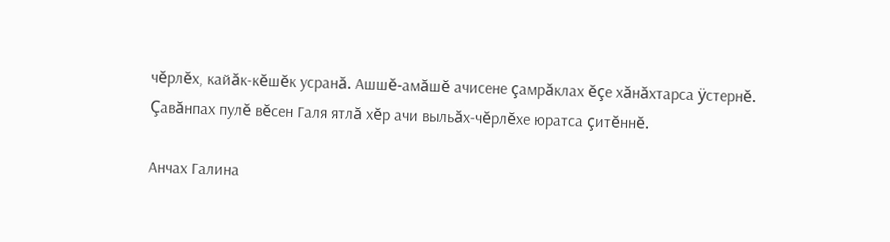чĕрлĕх, кайăк-кĕшĕк усранă. Ашшĕ-амăшĕ ачисене çамрăклах ĕçе хăнăхтарса ÿстернĕ. Çавăнпах пулĕ вĕсен Галя ятлă хĕр ачи выльăх-чĕрлĕхе юратса çитĕннĕ.

Анчах Галина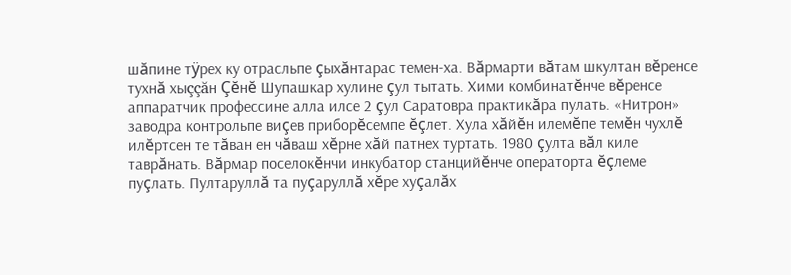шăпине тÿрех ку отрасльпе çыхăнтарас темен-ха. Вăрмарти вăтам шкултан вĕренсе тухнă хыççăн Çĕнĕ Шупашкар хулине çул тытать. Хими комбинатĕнче вĕренсе аппаратчик профессине алла илсе 2 çул Саратовра практикăра пулать. «Нитрон» заводра контрольпе виçев приборĕсемпе ĕçлет. Хула хăйĕн илемĕпе темĕн чухлĕ илĕртсен те тăван ен чăваш хĕрне хăй патнех туртать. 1980 çулта вăл киле таврăнать. Вăрмар поселокĕнчи инкубатор станцийĕнче операторта ĕçлеме пуçлать. Пултаруллă та пуçаруллă хĕре хуçалăх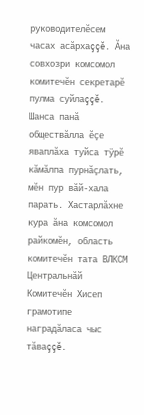руководителĕсем часах асăрхаççĕ. Ăна совхозри комсомол комитечĕн секретарĕ пулма суйлаççĕ. Шанса панă обществăлла ĕçе яваплăха туйса тÿрĕ кăмăлпа пурнăçлать, мĕн пур вăй-хала парать. Хастарлăхне кура ăна комсомол райкомĕн, область комитечĕн тата ВЛКСМ Центральнăй Комитечĕн Хисеп грамотипе наградăласа чыс тăваççĕ.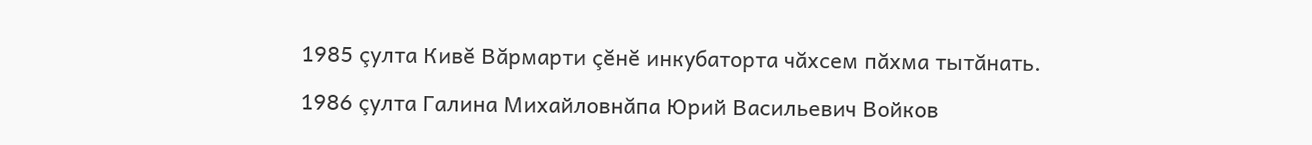1985 çулта Кивĕ Вăрмарти çĕнĕ инкубаторта чăхсем пăхма тытăнать.

1986 çулта Галина Михайловнăпа Юрий Васильевич Войков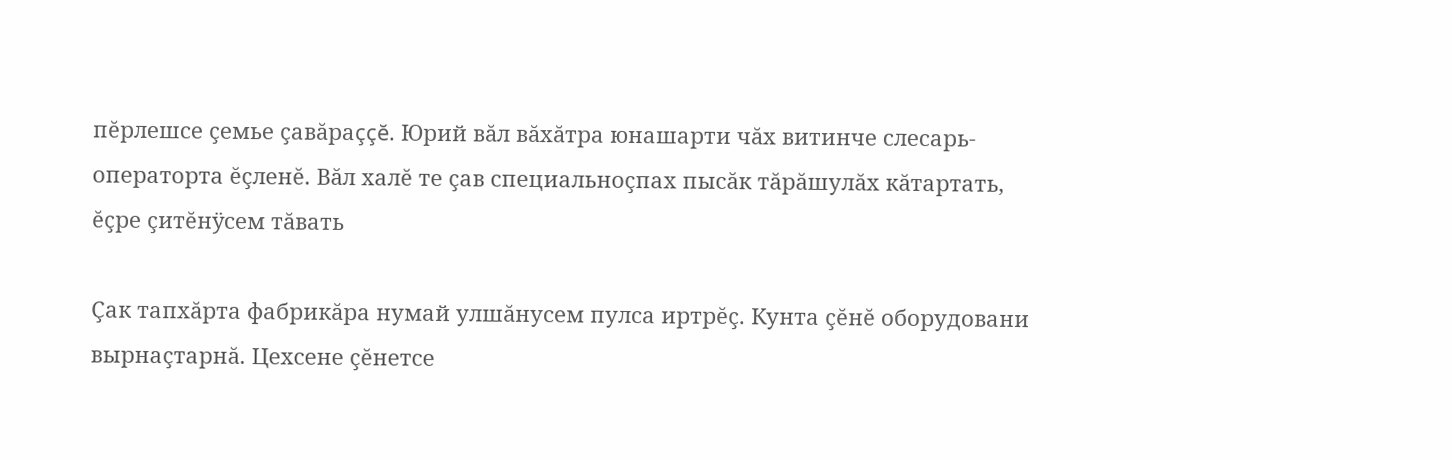пĕрлешсе çемье çавăраççĕ. Юрий вăл вăхăтра юнашарти чăх витинче слесарь-операторта ĕçленĕ. Вăл халĕ те çав специальноçпах пысăк тăрăшулăх кăтартать, ĕçре çитĕнÿсем тăвать

Çак тапхăрта фабрикăра нумай улшăнусем пулса иртрĕç. Кунта çĕнĕ оборудовани вырнаçтарнă. Цехсене çĕнетсе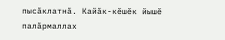пысăклатнă. Кайăк-кĕшĕк йышĕ палăрмаллах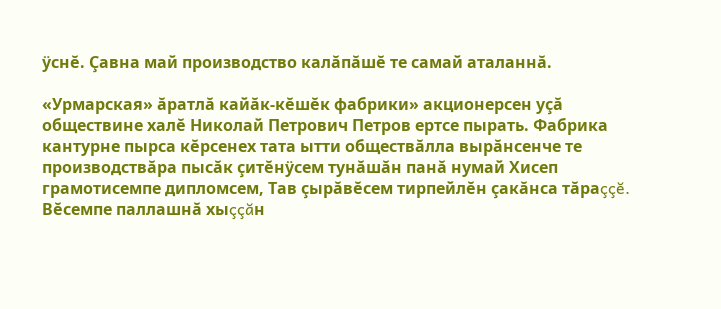ÿснĕ. Çавна май производство калăпăшĕ те самай аталаннă.

«Урмарская» ăратлă кайăк-кĕшĕк фабрики» акционерсен уçă обществине халĕ Николай Петрович Петров ертсе пырать. Фабрика кантурне пырса кĕрсенех тата ытти обществăлла вырăнсенче те производствăра пысăк çитĕнÿсем тунăшăн панă нумай Хисеп грамотисемпе дипломсем, Тав çырăвĕсем тирпейлĕн çакăнса тăраççĕ. Вĕсемпе паллашнă хыççăн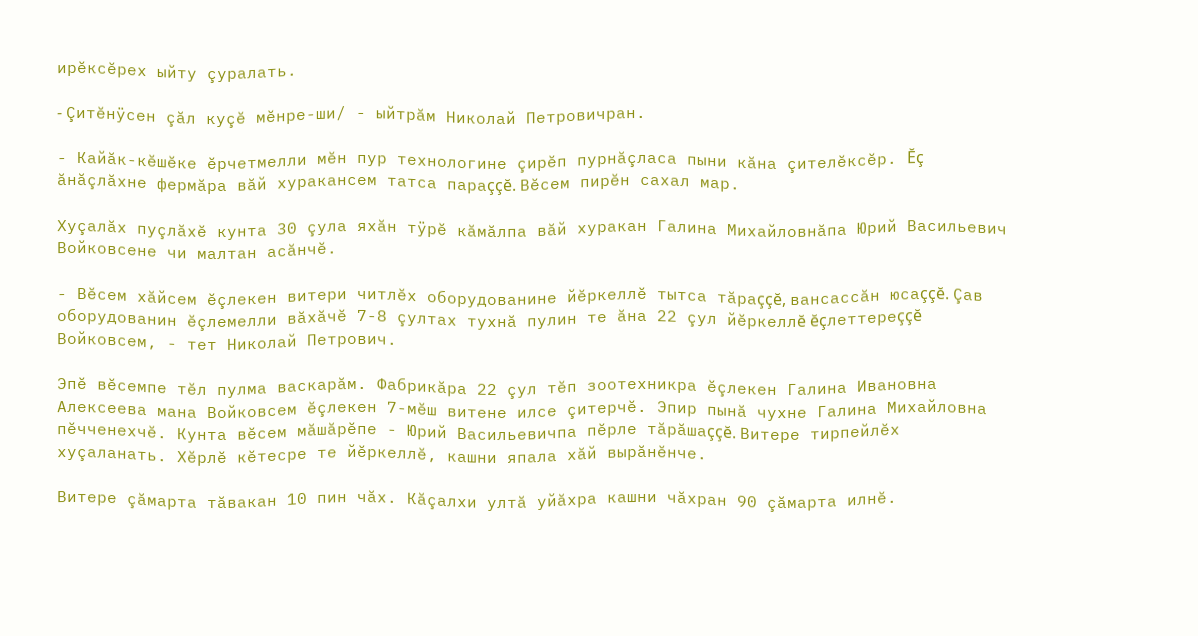ирĕксĕрех ыйту çуралать.

- Çитĕнÿсен çăл куçĕ мĕнре-ши/ - ыйтрăм Николай Петровичран.

- Кайăк-кĕшĕке ĕрчетмелли мĕн пур технологине çирĕп пурнăçласа пыни кăна çителĕксĕр. Ĕç ăнăçлăхне фермăра вăй хуракансем татса параççĕ. Вĕсем пирĕн сахал мар.

Хуçалăх пуçлăхĕ кунта 30 çула яхăн тÿрĕ кăмăлпа вăй хуракан Галина Михайловнăпа Юрий Васильевич Войковсене чи малтан асăнчĕ.

- Вĕсем хăйсем ĕçлекен витери читлĕх оборудованине йĕркеллĕ тытса тăраççĕ, вансассăн юсаççĕ. Çав оборудованин ĕçлемелли вăхăчĕ 7-8 çултах тухнă пулин те ăна 22 çул йĕркеллĕ ĕçлеттереççĕ Войковсем, - тет Николай Петрович.

Эпĕ вĕсемпе тĕл пулма васкарăм. Фабрикăра 22 çул тĕп зоотехникра ĕçлекен Галина Ивановна Алексеева мана Войковсем ĕçлекен 7-мĕш витене илсе çитерчĕ. Эпир пынă чухне Галина Михайловна пĕчченехчĕ. Кунта вĕсем мăшăрĕпе - Юрий Васильевичпа пĕрле тăрăшаççĕ. Витере тирпейлĕх хуçаланать. Хĕрлĕ кĕтесре те йĕркеллĕ, кашни япала хăй вырăнĕнче.

Витере çăмарта тăвакан 10 пин чăх. Кăçалхи ултă уйăхра кашни чăхран 90 çăмарта илнĕ.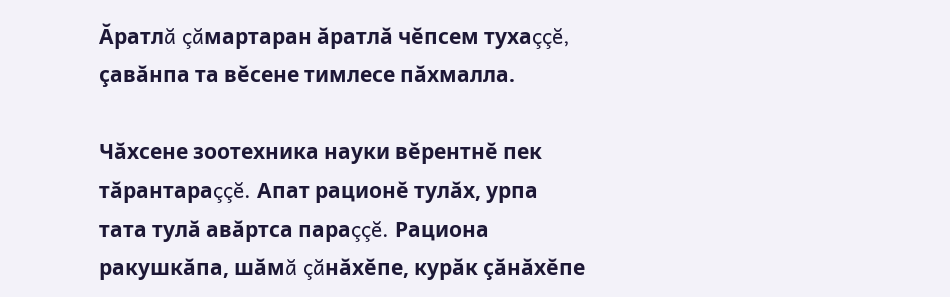Ăратлă çăмартаран ăратлă чĕпсем тухаççĕ, çавăнпа та вĕсене тимлесе пăхмалла.

Чăхсене зоотехника науки вĕрентнĕ пек тăрантараççĕ. Апат рационĕ тулăх, урпа тата тулă авăртса параççĕ. Рациона ракушкăпа, шăмă çăнăхĕпе, курăк çăнăхĕпе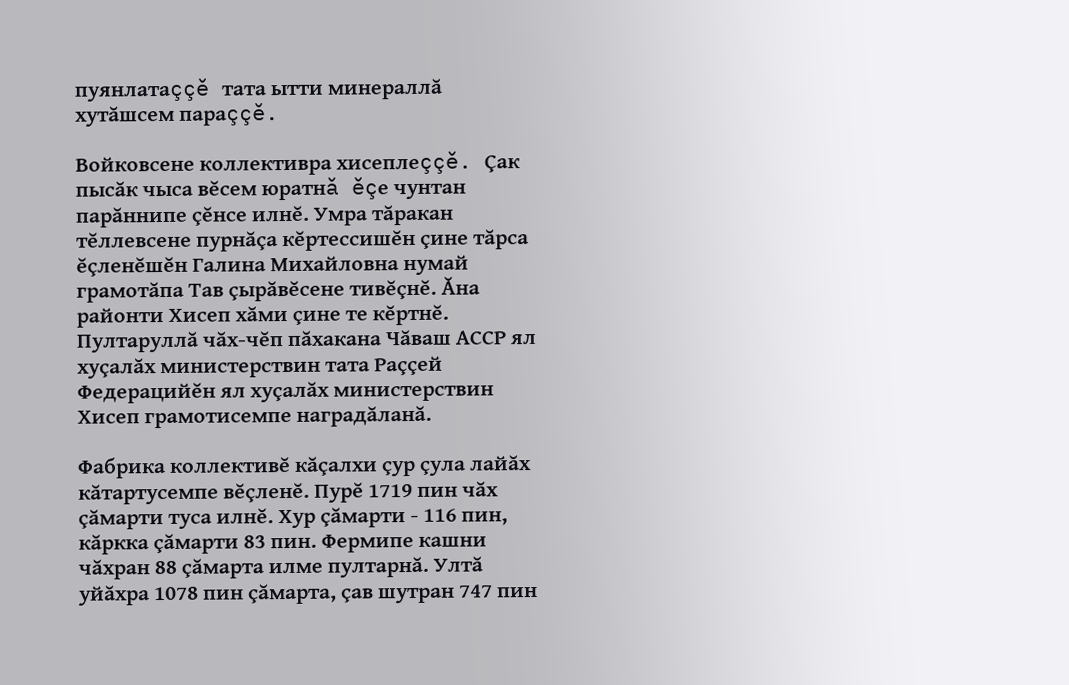пуянлатаççĕ тата ытти минераллă хутăшсем параççĕ.

Войковсене коллективра хисеплеççĕ. Çак пысăк чыса вĕсем юратнă ĕçе чунтан парăннипе çĕнсе илнĕ. Умра тăракан тĕллевсене пурнăçа кĕртессишĕн çине тăрса ĕçленĕшĕн Галина Михайловна нумай грамотăпа Тав çырăвĕсене тивĕçнĕ. Ăна районти Хисеп хăми çине те кĕртнĕ. Пултаруллă чăх-чĕп пăхакана Чăваш АССР ял хуçалăх министерствин тата Раççей Федерацийĕн ял хуçалăх министерствин Хисеп грамотисемпе наградăланă.

Фабрика коллективĕ кăçалхи çур çула лайăх кăтартусемпе вĕçленĕ. Пурĕ 1719 пин чăх çăмарти туса илнĕ. Хур çăмарти - 116 пин, кăркка çăмарти 83 пин. Фермипе кашни чăхран 88 çăмарта илме пултарнă. Ултă уйăхра 1078 пин çăмарта, çав шутран 747 пин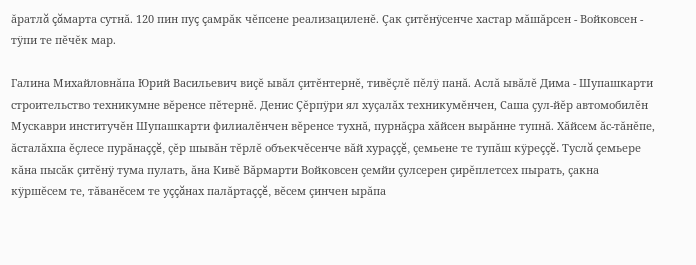ăратлă çăмарта сутнă. 120 пин пуç çамрăк чĕпсене реализациленĕ. Çак çитĕнÿсенче хастар мăшăрсен - Войковсен - тÿпи те пĕчĕк мар.

Галина Михайловнăпа Юрий Васильевич виçĕ ывăл çитĕнтернĕ, тивĕçлĕ пĕлÿ панă. Аслă ывăлĕ Дима - Шупашкарти строительство техникумне вĕренсе пĕтернĕ. Денис Çĕрпÿри ял хуçалăх техникумĕнчен, Саша çул-йĕр автомобилĕн Мускаври институчĕн Шупашкарти филиалĕнчен вĕренсе тухнă, пурнăçра хăйсен вырăнне тупнă. Хăйсем ăс-тăнĕпе, ăсталăхпа ĕçлесе пурăнаççĕ, çĕр шывăн тĕрлĕ объекчĕсенче вăй хураççĕ, çемьене те тупăш кÿреççĕ. Туслă çемьере кăна пысăк çитĕнÿ тума пулать, ăна Кивĕ Вăрмарти Войковсен çемйи çулсерен çирĕплетсех пырать, çакна кÿршĕсем те, тăванĕсем те уççăнах палăртаççĕ, вĕсем çинчен ырăпа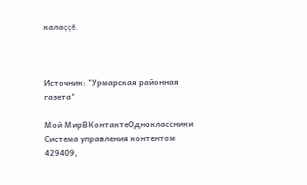калаççĕ.



Источник: "Урмарская районная газета"

Мой МирВКонтактеОдноклассники
Система управления контентом
429409,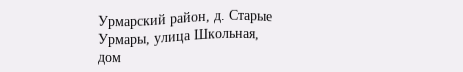Урмарский район, д. Старые Урмары, улица Школьная, дом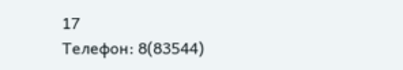17
Телефон: 8(83544)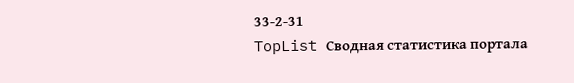33-2-31
TopList Сводная статистика портала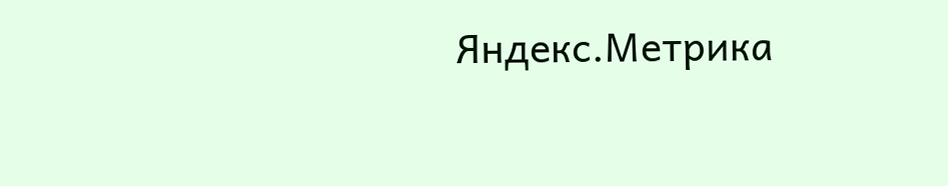Яндекс.Метрика